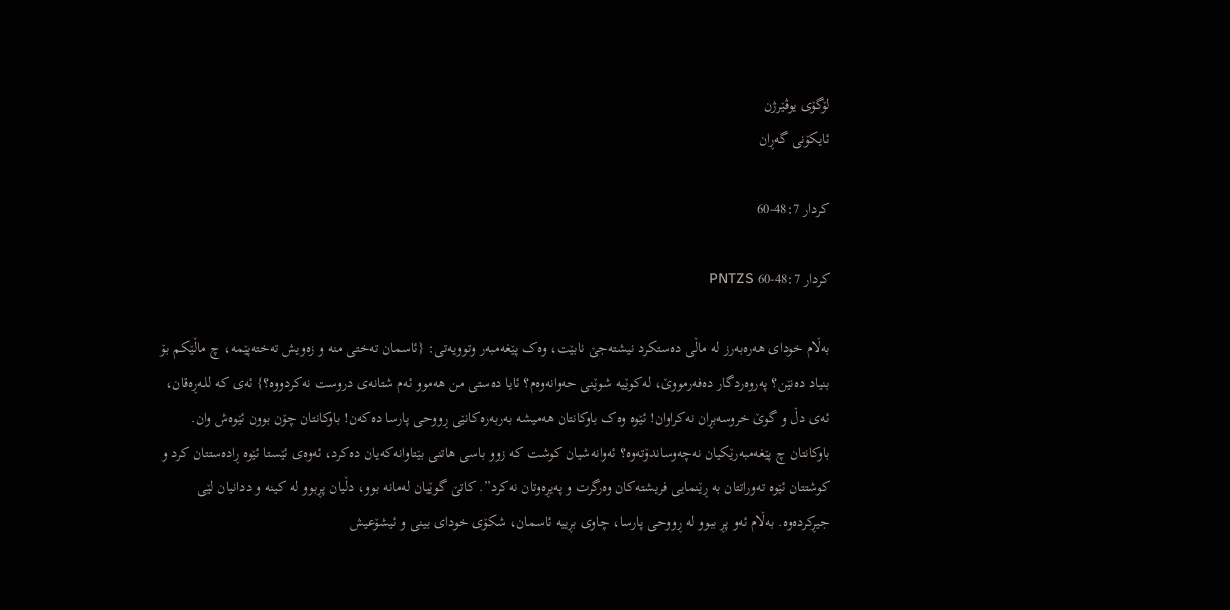لۆگۆی یوڤێرژن
ئایکۆنی گەڕان

كردار 48:7-60

كردار 48:7-60 PNTZS

به‌ڵام خودای هه‌ره‌به‌رز له‌ ماڵی ده‌ستكرد نیشته‌جێ نابێت، وه‌ک پێغه‌مبه‌ر وتوویه‌تی: {ئاسمان ته‌ختی منه‌ و زه‌ویش ته‌خته‌پێمه‌، چ ماڵێكم بۆ بنیاد ده‌نێن؟ په‌روه‌ردگار ده‌فه‌رمووێ، له‌كوێیه‌ شوێنی حه‌وانه‌وه‌م؟ ئایا ده‌ستی من هه‌موو ئه‌م شتانه‌ی دروست نه‌كردووه‌؟} ئه‌ی كه‌ للـه‌ڕه‌قان، ئه‌ی دڵ و گوێ خروسه‌بڕان‌ نه‌كراوان! ئێوه‌ وه‌ک باوكانتان هه‌میشه‌ به‌ربه‌ره‌كانێی ڕووحی پارسا ده‌كه‌ن! باوكانتان چۆن بوون ئێوه‌ش وان. باوكانتان چ پێغه‌مبه‌رێكیان نه‌چه‌وساندۆته‌وه‌؟ ئه‌وانه‌شیان كوشت كه‌ زوو باسی هاتنی بێتاوانه‌كه‌یان ده‌كرد، ئه‌وه‌ی ئێستا ئێوه‌ ڕاده‌ستتان كرد و كوشتتان ئێوه‌ ته‌وراتتان به‌ ڕێنمایی فریشته‌كان وه‌رگرت و په‌یڕه‌وتان نه‌كرد”. كاتێ گوێیان له‌مانه‌ بوو، دڵیان پڕبوو له‌ كینه‌ و ددانیان لێی جیڕكرده‌وه‌. به‌ڵام ئه‌و پڕ ببوو له‌ ڕووحی پارسا، چاوی بڕییه‌ ئاسمان، شكۆی خودای بینی و ئیشۆعیش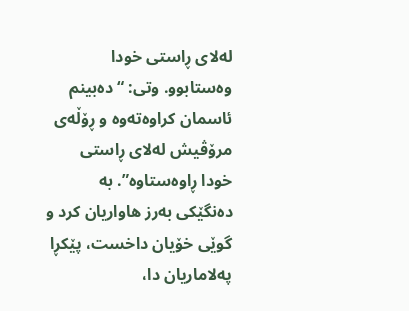له‌لای ڕاستی خودا وه‌ستابوو. وتی: “ده‌بینم ئاسمان كراوه‌ته‌وه‌ و ڕۆڵه‌ی مرۆڤیش له‌لای ڕاستی خودا ڕاوه‌ستاوه‌”. به‌ ده‌نگێكی به‌رز هاواریان كرد و گوێی خۆیان داخست، پێكڕا په‌لاماریان دا،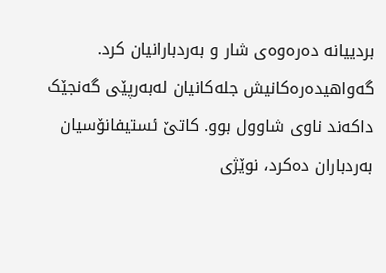بردییانه‌ ده‌ره‌وه‌ی شار و به‌ردبارانیان كرد. گه‌واهیده‌ره‌كانیش جله‌كانیان له‌به‌رپێی گه‌نجێک داكه‌ند ناوی شاوول بوو. كاتێ ئستیفانۆسیان به‌ردباران ده‌كرد، نوێژی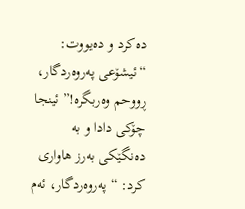ده‌كرد و ده‌یووت: “ئیشۆعی په‌روه‌ردگار، ڕووحم وه‌ربگره‌!” ئینجا چۆكی دادا و به‌ ده‌نگێكی به‌رز هاواری كرد: “په‌روه‌ردگار، ئه‌م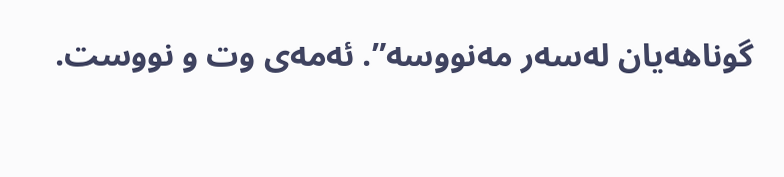گوناهه‌یان له‌سه‌ر مه‌نووسه‌”. ئه‌مه‌ی وت و نووست.